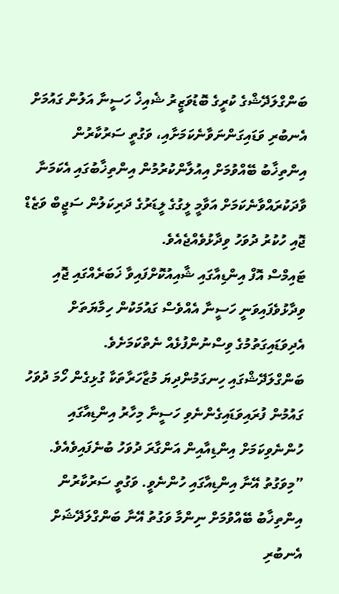ބަންގްލަދޭޝްގެ ކުރީގެ ބޮޑުވަޒީރު ޝެއިޚް ހަސީނާ އަލުން ގައުމަށް އެނބުރި ވަޑައިގަންނަވާނެކަމަށާއި، ވަގުތީ ސަރުކާރުން އިންތިޚާބު ބޭއްވުމަށް އިއުލާންކުރުމުން އިންތިޚާބުގައި އެކަމަނާ ވާދަކުރައްވާނެކަމަށް އަވާމީ ލީގުގެ ލީޑަރުގެ ދަރިކަލުން ސަޖީބް ވަޒެޑް ޖޮއި ހުކުރު ދުވަހު ވިދާޅުވެއްޖެއެވެ.
ޓައިމްސް އޮފް އިންޑިއާގައި ޝާއިއުކޮށްފައިވާ ޚަބަރެއްގައި ޖޮއި ވިދާޅުވެފައިވަނީ ހަސީނާ އެއްވެސް ގައުމަކުން ހިމާޔަތަށް އެދިވަޑައިގަތުމުގެ ވިސްނުންފުޅެއް ނެތްކަމަށެވެ.
ބަންގްލަދޭޝްގައި ހިނގަމުންދިޔަ މުޒާހަރާތަކާ ގުޅިގެން ހޯމަ ދުވަހު ގައުމުން ފުރައިވަޑައިގެންނެވި ހަސީނާ މިހާރު އިންޑިއާގައި ހުންނެވިކަމަށް އިންޑިއާއިން އަންގާރަ ދުވަހު ބުނެފައިވެއެވެ.
”މިވަގުތު އޭނާ އިންޑިއާގައި ހުންނެވީ. ވަގުތީ ސަރުކާރުން އިންތިޚާބު ބޭއްވުމަށް ނިންމާ ވަގުތު އޭނާ ބަންގްލަދޭޝަށް އެނބުރި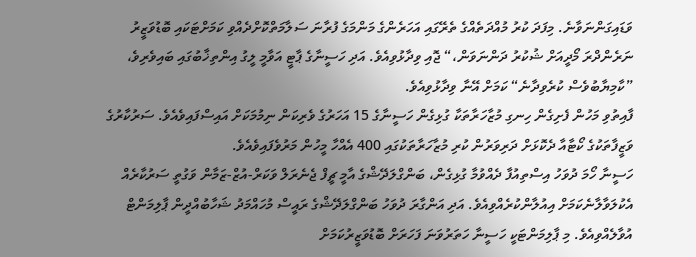ވަޑައިގަންނަވާނެ. މިފަދަ ކުރު މުއްދަތެއްގެ ތެރޭގައި އަހަރެންގެ މަންމަގެ ފުރާނަ ސަލާމަތްކޮށްދެއްވި ކަމަށްޓަކައި ބޮޑުވަޒީރު ނަރެންދްރަ މޯދީއަށް ޝުކުރު ދަންނަވަން،“ ޖޮއި ވިދާޅުވިއެވެ. އަދި ހަސީނާގެ ޕާޓީ އަވާމީ ލީގު އިންތިޚާބުގައި ބައިވެރިވެ، ”ކާމިޔާބުވެސް ކުރެވިދާނެ“ ކަމަށް އޭނާ ވިދާޅުވިއެވެ.
ފާއިތުވި މަހުން ފެށިގެން ހިނގި މުޒާހަރާތަކާ ގުޅިގެން ހަސީނާގެ 15 އަހަރުގެ ވެރިކަން ނިމުމަކަށް އައިސްފައިވެއެވެ. ސަރުކާރުގެ ވަޒީފާތަކުގެ ކޯޓާއާ ދެކޮޅަށް ދަރިވަރުން ކުރި މުޒާހަރާތަކުގައި 400 އެއްހާ މީހުން މަރުވެފައިވެއެވެ.
ހަސީނާ ހޯމަ ދުވަހު އިސްތިއުފާ ދެއްވުމާ ގުޅިގެން، ބަންގްލަދޭޝްގެ އާމީ ޗީފް ޖެނެރަލް ވަކަރް-އުޒް-ޒަމާން ވަގުތީ ސަރުކާރެއް އެކުލަވާލާނެކަމަށް އިއުލާންކުރެއްވިއެވެ. އަދި އަންގާރަ ދުވަހު ބަންގްލަދޭޝްގެ ރައީސް މުހައްމަދު ޝަހާބުއްދީން ޕާލިމަންޓް އުވާލެއްވިއެވެ. މި ޕާލިމަންޓަކީ ހަސީނާ ހަތަރުވަނަ ފަހަރަށް ބޮޑުވަޒީރުކަމަށް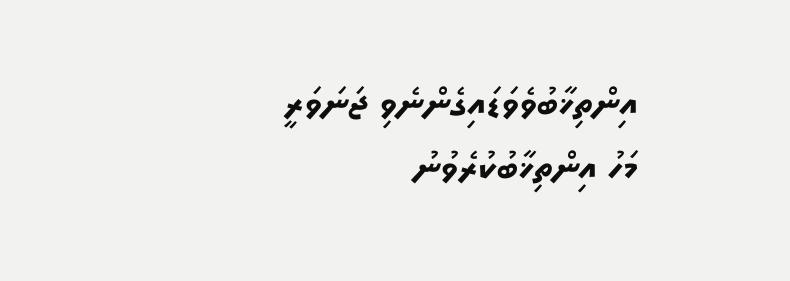އިންތިޚާބުވެވަޑައިގެންނެވި ޖަނަވަރީ މަހު އިންތިޚާބުކުރެވުނު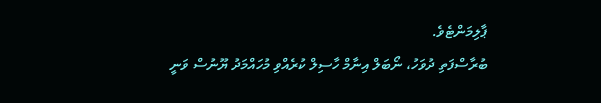ޕާލިމަންޓެވެ.
ބުރާސްފަތި ދުވަހު، ނޯބަލް އިނާމް ހާސިލް ކުރެއްވި މުހައްމަދު ޔޫނުސް ވަނީ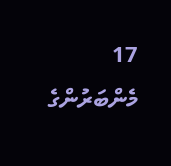17 މެންބަރުންގެ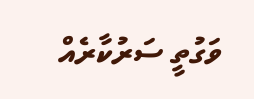ވަގުތީ ސަރުކާރެއް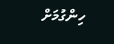ހިންގުމަށް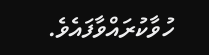ހުވާކުރައްވާފައެވެ.